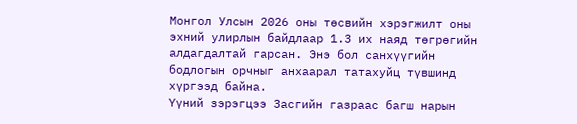Монгол Улсын 2026 оны төсвийн хэрэгжилт оны эхний улирлын байдлаар 1.3 их наяд төгрөгийн алдагдалтай гарсан. Энэ бол санхүүгийн бодлогын орчныг анхаарал татахуйц түвшинд хүргээд байна.
Үүний зэрэгцээ Засгийн газраас багш нарын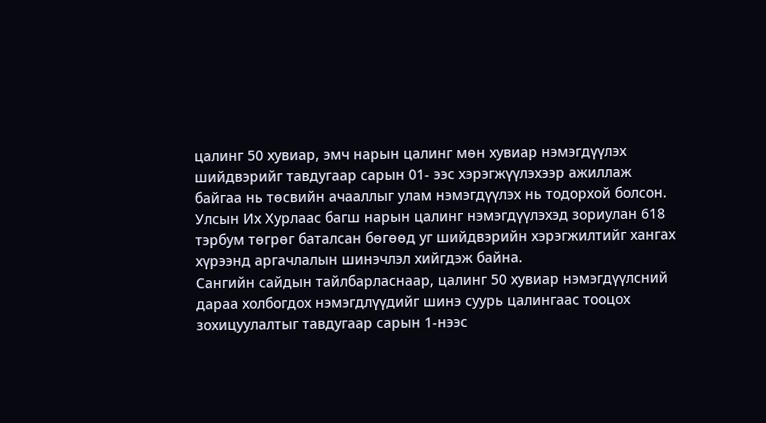цалинг 50 хувиар, эмч нарын цалинг мөн хувиар нэмэгдүүлэх шийдвэрийг тавдугаар сарын 01- ээс хэрэгжүүлэхээр ажиллаж байгаа нь төсвийн ачааллыг улам нэмэгдүүлэх нь тодорхой болсон.
Улсын Их Хурлаас багш нарын цалинг нэмэгдүүлэхэд зориулан 618 тэрбум төгрөг баталсан бөгөөд уг шийдвэрийн хэрэгжилтийг хангах хүрээнд аргачлалын шинэчлэл хийгдэж байна.
Сангийн сайдын тайлбарласнаар, цалинг 50 хувиар нэмэгдүүлсний дараа холбогдох нэмэгдлүүдийг шинэ суурь цалингаас тооцох зохицуулалтыг тавдугаар сарын 1-нээс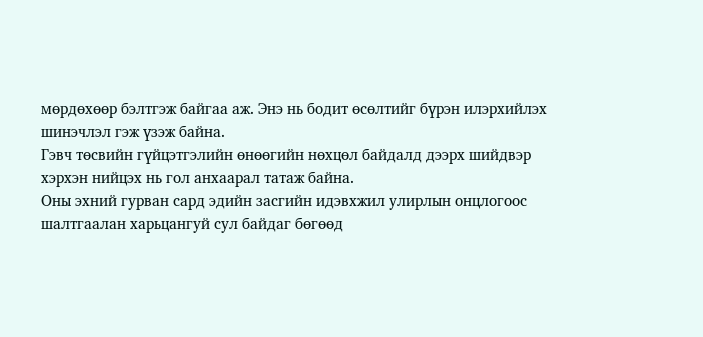мөрдөхөөр бэлтгэж байгаа аж. Энэ нь бодит өсөлтийг бүрэн илэрхийлэх шинэчлэл гэж үзэж байна.
Гэвч төсвийн гүйцэтгэлийн өнөөгийн нөхцөл байдалд дээрх шийдвэр хэрхэн нийцэх нь гол анхаарал татаж байна.
Оны эхний гурван сард эдийн засгийн идэвхжил улирлын онцлогоос шалтгаалан харьцангуй сул байдаг бөгөөд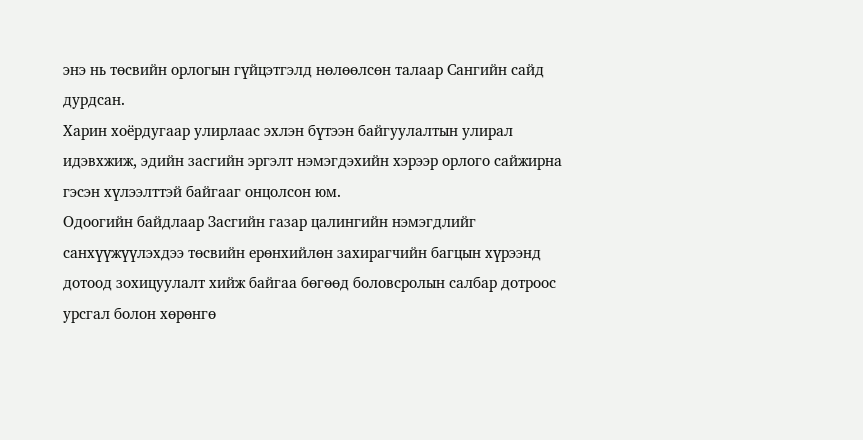энэ нь төсвийн орлогын гүйцэтгэлд нөлөөлсөн талаар Сангийн сайд дурдсан.
Харин хоёрдугаар улирлаас эхлэн бүтээн байгуулалтын улирал идэвхжиж, эдийн засгийн эргэлт нэмэгдэхийн хэрээр орлого сайжирна гэсэн хүлээлттэй байгааг онцолсон юм.
Одоогийн байдлаар Засгийн газар цалингийн нэмэгдлийг санхүүжүүлэхдээ төсвийн ерөнхийлөн захирагчийн багцын хүрээнд дотоод зохицуулалт хийж байгаа бөгөөд боловсролын салбар дотроос урсгал болон хөрөнгө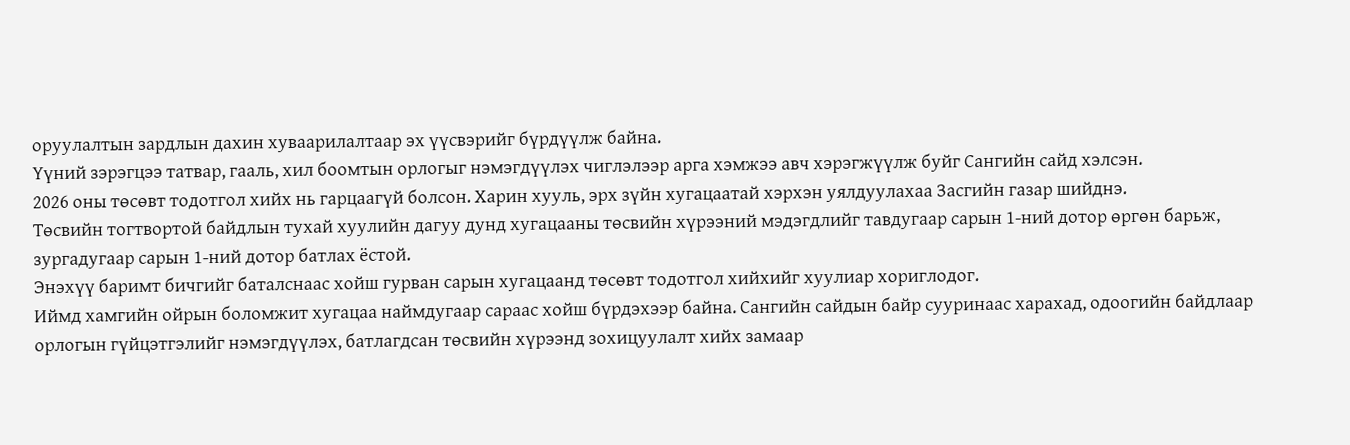оруулалтын зардлын дахин хуваарилалтаар эх үүсвэрийг бүрдүүлж байна.
Үүний зэрэгцээ татвар, гааль, хил боомтын орлогыг нэмэгдүүлэх чиглэлээр арга хэмжээ авч хэрэгжүүлж буйг Сангийн сайд хэлсэн.
2026 оны төсөвт тодотгол хийх нь гарцаагүй болсон. Харин хууль, эрх зүйн хугацаатай хэрхэн уялдуулахаа Засгийн газар шийднэ.
Төсвийн тогтвортой байдлын тухай хуулийн дагуу дунд хугацааны төсвийн хүрээний мэдэгдлийг тавдугаар сарын 1-ний дотор өргөн барьж, зургадугаар сарын 1-ний дотор батлах ёстой.
Энэхүү баримт бичгийг баталснаас хойш гурван сарын хугацаанд төсөвт тодотгол хийхийг хуулиар хориглодог.
Иймд хамгийн ойрын боломжит хугацаа наймдугаар сараас хойш бүрдэхээр байна. Сангийн сайдын байр сууринаас харахад, одоогийн байдлаар орлогын гүйцэтгэлийг нэмэгдүүлэх, батлагдсан төсвийн хүрээнд зохицуулалт хийх замаар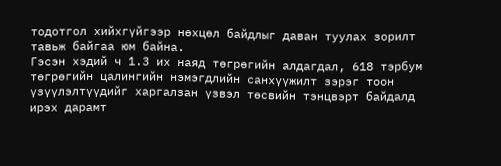тодотгол хийхгүйгээр нөхцөл байдлыг даван туулах зорилт тавьж байгаа юм байна.
Гэсэн хэдий ч 1.3 их наяд төгрөгийн алдагдал, 618 тэрбум төгрөгийн цалингийн нэмэгдлийн санхүүжилт зэрэг тоон үзүүлэлтүүдийг харгалзан үзвэл төсвийн тэнцвэрт байдалд ирэх дарамт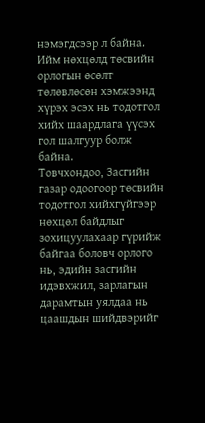нэмэгдсээр л байна.
Ийм нөхцөлд төсвийн орлогын өсөлт төлөвлөсөн хэмжээнд хүрэх эсэх нь тодотгол хийх шаардлага үүсэх гол шалгуур болж байна.
Товчхондоо, Засгийн газар одоогоор төсвийн тодотгол хийхгүйгээр нөхцөл байдлыг зохицуулахаар гүрийж байгаа боловч орлого нь, эдийн засгийн идэвхжил, зарлагын дарамтын уялдаа нь цаашдын шийдвэрийг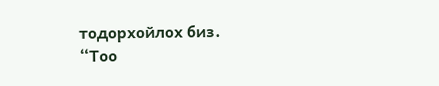тодорхойлох биз.
“Тоо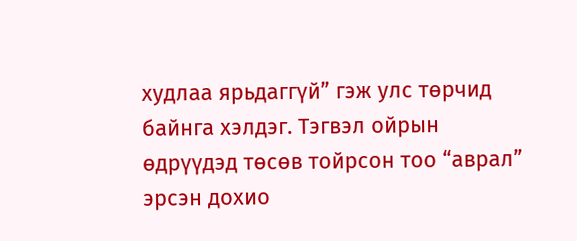худлаа ярьдаггүй” гэж улс төрчид байнга хэлдэг. Тэгвэл ойрын өдрүүдэд төсөв тойрсон тоо “аврал” эрсэн дохио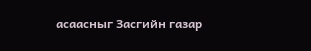асаасныг Засгийн газар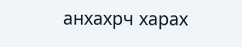анхахрч харах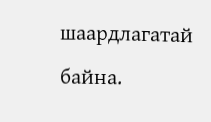шаардлагатай байна.